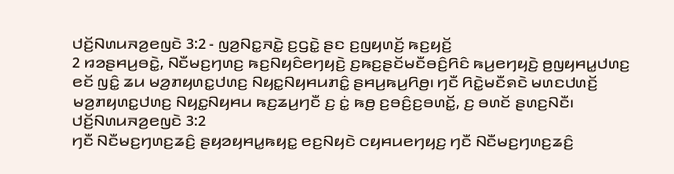ꤓꤢꤩ꤬ꤡꤛꤣꤏꤤ꤬ꤕꤜꤢꤧ 3:2 - ꤜꤤ꤬ꤡꤢ꤭ꤏꤢꤧ꤭ ꤢ꤬ꤞꤢꤧ꤭ ꤔꤢ ꤢ꤬ꤜꤟꤛꤢꤩ꤬ ꤒꤢ꤬ꤟꤢꤩ꤬
2 ꤙꤤꤔꤌꤣ꤬ꤋꤢꤧ꤭, ꤡꤢꤪꤗꤢ꤬ꤚꤛꤢ꤬ ꤒꤢ꤬ꤡꤟꤢꤨꤕꤚꤟꤢꤧ꤬ ꤢ꤬ꤒꤢ꤬ꤔꤢꤩꤗꤢꤪꤋꤢꤨ꤬ꤖꤢꤨ ꤒꤣ꤬ꤕꤚꤟꤢꤧ꤬ ꤥ꤬ꤜꤟꤌꤣ꤭ꤓꤛꤢ꤬ ꤕꤢꤩ ꤜꤢꤨ꤭ ꤘꤣ ꤗꤤ꤬ꤊꤟꤛꤢ꤭ꤓꤛꤢ꤬ ꤡꤟꤢ꤭ꤡꤟꤌꤣꤊꤢꤨ꤭ ꤔꤌꤣ꤬ꤒꤣ꤬ꤖꤥ꤬꤯ ꤚꤢꤪ ꤖꤢꤧ꤭ꤗꤢꤪꤎꤢꤧ ꤗꤛꤢꤓꤛꤢꤩ꤬ ꤗꤤ꤬ꤊꤟꤛꤢ꤭ꤓꤛꤢ꤬ ꤡꤟꤢ꤭ꤡꤟꤌꤣ ꤒꤢ꤬ꤘꤣ꤬ꤚꤢꤪ ꤢ꤬ ꤢꤦ꤭ ꤒꤥ꤬ ꤢ꤬ꤋꤢꤨ꤬ꤢ꤬ꤋꤛꤢꤩ꤭, ꤢ꤬ ꤋꤛꤢꤩ ꤔꤛꤢ꤬ꤡꤢꤪ꤯
ꤓꤢꤩ꤬ꤡꤛꤣꤏꤤ꤬ꤕꤜꤢꤧ 3:2
ꤚꤢꤪ ꤡꤢꤪꤗꤢ꤬ꤚꤛꤢ꤬ꤘꤢꤨ꤬ ꤔꤟꤤꤟꤌꤣ꤭ꤒꤟꤢ꤭ ꤕꤢ꤬ꤡꤟꤢꤧ ꤍꤟꤌꤣꤕꤚꤟꤢ꤬ ꤚꤢꤪ ꤡꤢꤪꤗꤢ꤬ꤚꤛꤢ꤬ꤘꤢꤨ꤬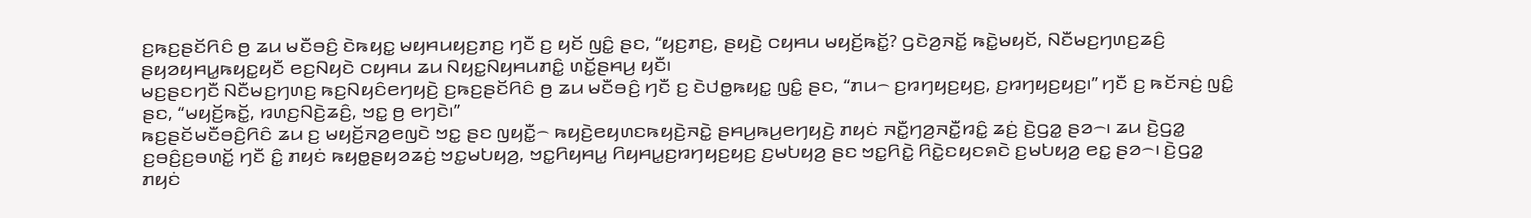ꤢ꤬ꤒꤢ꤬ꤔꤢꤩꤖꤢꤨ ꤥ꤬ ꤘꤣ ꤗꤢꤪꤋꤢꤨ꤬ ꤢꤧꤒꤟꤢ꤭ ꤗꤟꤌꤣꤟꤢ꤬ꤊꤢ꤬ ꤚꤢꤪ ꤢ꤬ ꤟꤢꤩ ꤜꤢꤨ꤭ ꤔꤢ, “ꤟꤢ꤬ꤊꤢ꤬, ꤔꤟꤢꤧ꤬ ꤍꤟꤌꤣ ꤗꤟꤢꤩ꤬ꤒꤢꤩ꤭? ꤞꤢꤧꤤ꤬ꤏꤢꤩ꤭ ꤒꤢꤧ꤭ꤗꤟꤢꤩ, ꤡꤢꤪꤗꤢ꤬ꤚꤛꤢ꤬ꤘꤢꤨ꤬ ꤔꤟꤤꤟꤌꤣ꤭ꤒꤟꤢ꤭ꤟꤢꤪ ꤕꤢ꤬ꤡꤟꤢꤧ ꤍꤟꤌꤣ ꤘꤣ ꤡꤟꤢ꤭ꤡꤟꤌꤣꤊꤢꤨ꤭ ꤛꤢꤩ꤭ꤔꤌꤣ꤬ ꤟꤢꤪ꤯
ꤗꤢ꤬ꤔꤢꤚꤢꤪ ꤡꤢꤪꤗꤢ꤬ꤚꤛꤢ꤬ ꤒꤢ꤬ꤡꤟꤢꤨꤕꤚꤟꤢꤧ꤬ ꤢ꤬ꤒꤢ꤬ꤔꤢꤩꤖꤢꤨ ꤥ꤬ ꤘꤣ ꤗꤢꤪꤋꤢꤨ꤬ ꤚꤢꤪ ꤢ꤬ ꤢꤧꤓꤥ꤭ꤒꤟꤢ꤭ ꤜꤢꤨ꤭ ꤔꤢ, “ꤊꤣ꤮ ꤢ꤬ꤙꤚꤟꤢ꤬ꤟꤢ꤬, ꤢ꤬ꤙꤚꤟꤢ꤬ꤟꤢ꤬꤯” ꤚꤢꤪ ꤢ꤬ ꤒꤢꤩꤏꤢꤦ꤬ ꤜꤢꤨ꤭ ꤔꤢ, “ꤗꤟꤢꤩ꤬ꤒꤢꤩ꤭, ꤙꤛꤢ꤬ꤡꤢꤧ꤬ꤘꤢꤨ꤬, ꤠꤢ꤭ ꤥ꤬ ꤕꤚꤢꤧ꤯”
ꤒꤢ꤬ꤔꤢꤩꤗꤢꤪꤋꤢꤨ꤬ꤖꤢꤨ ꤘꤣ ꤢ꤬ ꤗꤟꤢꤩ꤬ꤏꤤ꤬ꤕꤜꤢꤧ ꤠꤢ꤭ ꤔꤢ ꤜꤟꤢꤪ꤭꤮ ꤒꤟꤢꤧ꤬ꤕꤟꤛꤢꤒꤟꤢꤧ꤬ꤏꤢꤧ꤭ ꤔꤌꤣ꤬ꤒꤣ꤬ꤕꤚꤟꤢꤧ꤬ ꤊꤟꤢꤦ ꤏꤢꤪ꤭ꤚꤤ꤬ꤏꤢꤪ꤭ꤙꤢꤨ꤭ ꤘꤢꤦ꤬ ꤢꤧ꤬ꤞꤤ꤭ ꤔꤤ꤮꤯ ꤘꤣ ꤢꤧ꤬ꤞꤤ꤭ ꤢ꤬ꤋꤢꤨ꤬ꤢ꤬ꤋꤛꤢꤩ꤭ ꤚꤢꤪ ꤢꤨ꤭ ꤊꤟꤢꤦ ꤒꤟꤥ꤭ꤔꤟꤤꤘꤢꤦ꤬ ꤠꤢ꤭ꤗꤝꤟꤤ꤬, ꤠꤢ꤭ꤖꤟꤌꤣ꤭ ꤖꤟꤌꤣ꤭ꤢ꤬ꤙꤚꤟꤢ꤬ꤟꤢ꤬ ꤢ꤬ꤗꤝꤟꤤ꤬ ꤔꤢ ꤠꤢ꤭ꤖꤢꤧ꤭ ꤖꤢꤧ꤭ꤢꤟꤢꤎꤢꤧ ꤢ꤬ꤗꤝꤟꤤ꤬ ꤕꤢ꤭ ꤔꤤ꤮꤯ ꤢꤧ꤬ꤞꤤ꤭ ꤊꤟꤢꤦ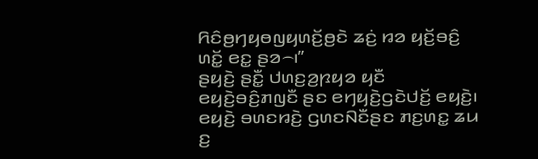ꤖꤢꤨꤥ꤬ꤚꤟꤥꤜꤟꤛꤢꤩ꤬ꤥ꤬ꤢꤧ ꤘꤢꤦ꤬ ꤙꤤ ꤟꤢꤩ꤬ꤋꤢꤨ꤬ ꤛꤢꤩ꤭ ꤕꤢ꤭ ꤔꤤ꤮꤯”
ꤔꤟꤢꤧ꤬ ꤔꤢꤪ꤭ ꤓꤛꤢ꤬ꤤ꤬ꤐꤟꤤ ꤟꤢꤪ ꤕꤟꤢꤧ꤬ꤋꤢꤨ꤬ꤊꤜꤢꤪ ꤔꤢ ꤕꤚꤟꤢꤧ꤬ꤞꤢꤧꤓꤢꤩ꤬ ꤕꤟꤢꤧ꤬꤯ ꤕꤟꤢꤧ꤬ ꤋꤛꤢꤙꤢꤧ꤬ ꤞꤛꤢꤡꤢꤪꤔꤢ ꤊꤢ꤬ꤛꤢ꤭ ꤘꤣ ꤢ꤬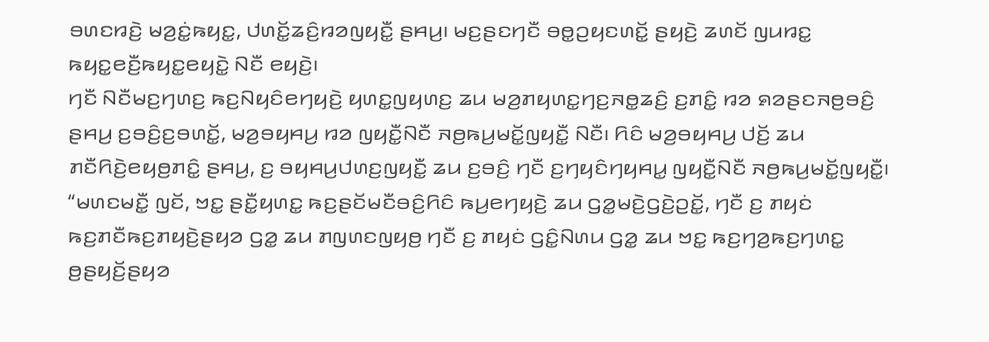ꤋꤛꤢꤙꤢꤧ꤬ ꤗꤤ꤬ꤢꤦ꤭ꤒꤟꤢ꤭, ꤓꤛꤢꤩ꤭ꤘꤢꤨ꤬ꤙꤤꤜꤟꤢꤪ꤭ ꤔꤌꤣ꤬꤯ ꤗꤢ꤬ꤔꤢꤚꤢꤪ ꤋꤥ꤭ꤑꤟꤢꤛꤢꤩ꤭ ꤔꤟꤢꤧ꤬ ꤘꤛꤢꤩ ꤜꤣꤙꤢ꤭ ꤒꤟꤢ꤭ꤕꤢꤪ꤬ꤒꤟꤢ꤭ꤕꤟꤢꤧ꤭ ꤡꤢꤪ ꤕꤟꤢꤧ꤬꤯
ꤚꤢꤪ ꤡꤢꤪꤗꤢ꤬ꤚꤛꤢ꤬ ꤒꤢ꤬ꤡꤟꤢꤨꤕꤚꤟꤢꤧ꤬ ꤟꤛꤢ꤭ꤜꤟꤛꤢ꤬ ꤘꤣ ꤗꤤ꤬ꤊꤟꤛꤢ꤭ꤚꤢ꤬ꤏꤥ꤭ꤘꤢꤨ꤬ ꤢ꤬ꤊꤢꤨ꤭ ꤙꤤ ꤎꤤꤔꤢꤏꤥ꤬ꤋꤢꤨ꤬ ꤔꤌꤣ꤬ ꤢ꤬ꤋꤢꤨ꤬ꤢ꤬ꤋꤛꤢꤩ꤭, ꤗꤤ꤬ꤋꤟꤌꤣ꤬ ꤙꤤ ꤜꤟꤢꤪ꤭ꤡꤢꤪ ꤏꤥ꤬ꤒꤣ꤬ꤗꤢꤩ꤭ꤜꤟꤢꤪ꤭ ꤡꤢꤪ꤯ ꤖꤢꤨ ꤗꤤ꤬ꤋꤟꤌꤣ꤬ ꤓꤢꤩ꤬ ꤘꤣ ꤊꤢꤪꤖꤢꤧ꤬ꤕꤟꤥ꤬ꤊꤢꤨ꤭ ꤔꤌꤣ꤬, ꤢ꤬ ꤋꤟꤌꤣ꤬ꤓꤛꤢ꤬ꤜꤟꤢꤪ꤭ ꤘꤣ ꤢ꤬ꤋꤢꤨ꤬ ꤚꤢꤪ ꤢ꤬ꤚꤟꤢꤨꤚꤟꤌꤣ꤭ ꤜꤟꤢꤪ꤭ꤡꤢꤪ ꤏꤥ꤬ꤒꤣ꤬ꤗꤢꤩ꤭ꤜꤟꤢꤪ꤭꤯
“ꤗꤛꤢꤗꤢꤪ꤭ ꤜꤢꤩ, ꤠꤢ꤭ ꤔꤢꤪ꤭ꤟꤛꤢ꤭ ꤒꤢ꤬ꤔꤢꤩꤗꤢꤪꤋꤢꤨ꤬ꤖꤢꤨ ꤒꤣ꤬ꤕꤚꤟꤢꤧ꤬ ꤘꤣ ꤞꤤ꤭ꤗꤢꤧ꤬ꤞꤢꤧ꤬ꤑꤢꤩ꤭, ꤚꤢꤪ ꤢ꤬ ꤊꤟꤢꤦ ꤒꤢ꤬ꤊꤢꤪꤒꤢ꤬ꤊꤟꤢꤧ꤬ꤔꤟꤤ ꤞꤤ꤭ ꤘꤣ ꤊꤜꤛꤢꤜꤟꤥ꤬ ꤚꤢꤪ ꤢ꤬ ꤊꤟꤢꤦ ꤞꤢꤨ꤭ꤡꤛꤣ ꤞꤤ꤭ ꤘꤣ ꤠꤢ꤭ ꤒꤢ꤬ꤚꤤ꤬ꤒꤢ꤬ꤚꤛꤢ꤭ ꤥ꤬ꤔꤟꤢꤩ꤬ꤔꤟꤤ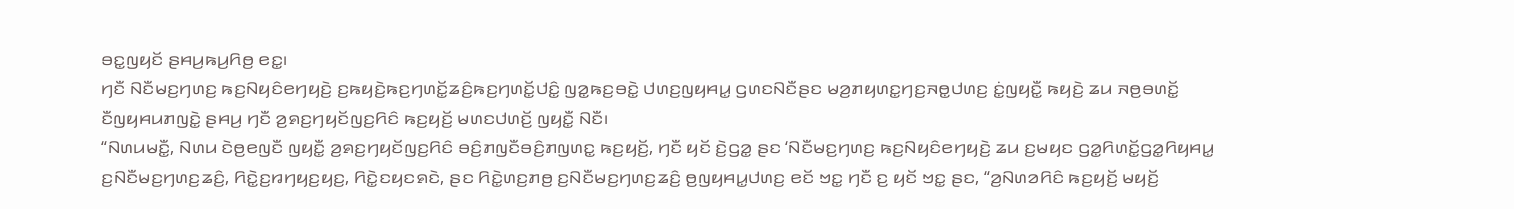ꤋꤢ꤭ꤜꤟꤢꤩ ꤔꤌꤣ꤬ꤒꤣ꤬ꤖꤥ꤬ ꤕꤢ꤭꤯
ꤚꤢꤪ ꤡꤢꤪꤗꤢ꤬ꤚꤛꤢ꤬ ꤒꤢ꤬ꤡꤟꤢꤨꤕꤚꤟꤢꤧ꤬ ꤢ꤬ꤒꤟꤢꤧ꤬ꤒꤢ꤬ꤚꤛꤢꤩ꤭ꤘꤢꤨ꤬ꤒꤢ꤬ꤚꤛꤢꤩ꤭ꤓꤢꤨ꤭ ꤜꤤ꤭ꤒꤢ꤬ꤋꤢꤧ꤭ ꤓꤛꤢ꤬ꤜꤟꤌꤣ꤭ ꤞꤛꤢꤡꤢꤪꤔꤢ ꤗꤤ꤬ꤊꤟꤛꤢ꤭ꤚꤢ꤬ꤏꤥ꤭ꤓꤛꤢ꤬ ꤢꤦ꤭ꤜꤟꤢꤪ꤭ ꤒꤟꤢꤧ꤬ ꤘꤣ ꤏꤥ꤬ꤋꤛꤢꤩ꤭ ꤢꤪꤜꤟꤌꤣꤊꤜꤢꤧ꤭ ꤔꤌꤣ꤬ ꤚꤢꤪ ꤤ꤬ꤎꤢ꤬ꤚꤟꤢꤩꤜꤢ꤬ꤖꤢꤨ ꤒꤢ꤬ꤟꤢꤩ꤬ ꤗꤛꤢꤓꤛꤢꤩ꤬ ꤜꤟꤢꤪ꤭ ꤡꤢꤪ꤯
“ꤡꤛꤣꤗꤢꤪ꤭, ꤡꤛꤣ ꤢꤧꤥ꤬ꤕꤜꤢꤪ ꤜꤟꤢꤪ꤭ ꤤ꤬ꤎꤢ꤬ꤚꤟꤢꤩꤜꤢ꤬ꤖꤢꤨ ꤋꤢꤨ꤬ꤊꤜꤢꤪꤋꤢꤨ꤬ꤊꤜꤛꤢ꤭ ꤒꤢ꤬ꤟꤢꤩ꤬, ꤚꤢꤪ ꤟꤢꤩ ꤢꤧ꤬ꤞꤤ꤭ ꤔꤢ ‘ꤡꤢꤪꤗꤢ꤬ꤚꤛꤢ꤬ ꤒꤢ꤬ꤡꤟꤢꤨꤕꤚꤟꤢꤧ꤬ ꤘꤣ ꤢ꤬ꤗꤟꤢ ꤞꤤ꤭ꤖꤛꤢꤩ꤭ꤞꤤ꤭ꤖꤟꤌꤣ꤭ ꤢ꤬ꤡꤢꤪꤗꤢ꤬ꤚꤛꤢ꤬ꤘꤢꤨ꤬, ꤖꤢꤧ꤭ꤢ꤬ꤙꤚꤟꤢ꤬ꤟꤢ꤬, ꤖꤢꤧ꤭ꤢꤟꤢꤎꤢꤧ, ꤔꤢ ꤖꤢꤧ꤭ꤛꤢ꤬ꤊꤥ꤬ ꤢ꤬ꤡꤢꤪꤗꤢ꤬ꤚꤛꤢ꤬ꤘꤢꤨ꤬ ꤥ꤬ꤜꤟꤌꤣ꤭ꤓꤛꤢ꤬ ꤕꤢꤩ ꤠꤢ꤭ ꤚꤢꤪ ꤢ꤬ ꤟꤢꤩ ꤠꤢ꤭ ꤔꤢ, “ꤤ꤬ꤡꤛꤤꤖꤢꤨ ꤒꤢ꤬ꤟꤢꤩ꤬ ꤗꤟꤢꤩ꤬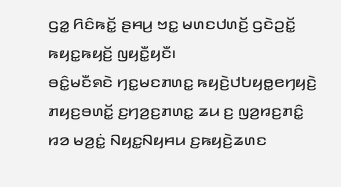ꤞꤤ꤭ ꤖꤢꤨꤒꤢꤩ꤭ ꤔꤌꤣ꤬ ꤠꤢ꤭ ꤗꤛꤢꤓꤛꤢꤩ꤬ ꤞꤢꤧꤑꤢꤩ꤭ ꤒꤟꤢ꤭ꤒꤟꤢꤩ꤬ ꤜꤟꤢꤪ꤭ꤟꤢꤪ꤯
ꤋꤢꤨ꤭ꤗꤢꤪꤎꤢꤧ ꤚꤢ꤭ꤗꤢꤊꤛꤢ꤭ ꤒꤟꤢꤧ꤬ꤓꤝꤟꤥ꤭ꤕꤚꤟꤢꤧ꤬ ꤊꤟꤢ꤬ꤋꤛꤢꤩ꤭ ꤢ꤬ꤚꤤ꤬ꤢ꤬ꤊꤛꤢ꤭ ꤘꤣ ꤢ꤬ ꤜꤤ꤬ꤙꤢ꤬ꤊꤢꤨ꤭ ꤙꤤ ꤗꤤ꤬ꤢꤦ꤭ ꤡꤟꤢ꤭ꤡꤟꤌꤣ ꤢ꤬ꤒꤟꤢꤧ꤬ꤘꤛꤢ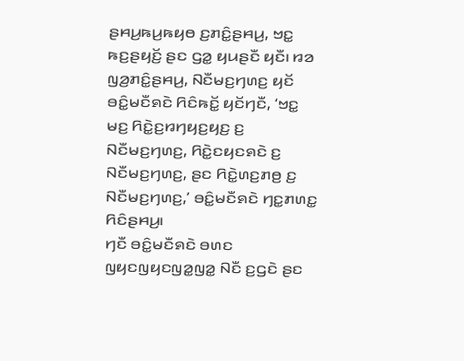ꤔꤌꤣ꤬ꤒꤣ꤬ꤒꤟꤥ ꤢ꤬ꤊꤢꤨ꤭ꤔꤌꤣ꤬, ꤠꤢ꤭ ꤒꤢ꤬ꤔꤟꤢꤩ꤬ ꤔꤢ ꤞꤤ꤭ ꤟꤣꤔꤢꤪ ꤟꤢꤪ꤯ ꤙꤤ ꤜꤤ꤬ꤊꤢꤨ꤭ꤔꤌꤣ꤬, ꤡꤢꤪꤗꤢ꤬ꤚꤛꤢ꤬ ꤟꤢꤩ ꤋꤢꤨ꤭ꤗꤢꤪꤎꤢꤧ ꤖꤢꤨꤒꤢꤩ꤭ ꤟꤢꤩꤚꤢꤪ, ‘ꤠꤢ꤭ ꤗꤢ꤬ ꤖꤢꤧ꤭ꤢ꤬ꤙꤚꤟꤢ꤬ꤟꤢ꤬ ꤢ꤬ ꤡꤢꤪꤗꤢ꤬ꤚꤛꤢ꤬, ꤖꤢꤧ꤭ꤢꤟꤢꤎꤢꤧ ꤢ꤬ ꤡꤢꤪꤗꤢ꤬ꤚꤛꤢ꤬, ꤔꤢ ꤖꤢꤧ꤭ꤛꤢ꤬ꤊꤥ꤬ ꤢ꤬ ꤡꤢꤪꤗꤢ꤬ꤚꤛꤢ꤬,’ ꤋꤢꤨ꤭ꤗꤢꤪꤎꤢꤧ ꤚꤢ꤭ꤊꤛꤢ꤭ ꤖꤢꤨꤔꤌꤣ꤬꤯
ꤚꤢꤪ ꤋꤢꤨ꤭ꤗꤢꤪꤎꤢꤧ ꤋꤛꤢ ꤜꤟꤢꤜꤟꤢꤜꤤ꤭ꤜꤤ꤭ ꤡꤢꤪ ꤢ꤬ꤞꤢꤧ ꤔꤢ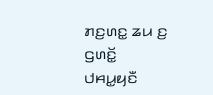ꤊꤢ꤬ꤛꤢ꤭ ꤘꤣ ꤢ꤬ ꤞꤛꤢꤩ꤭ ꤓꤌꤣ꤭ꤟꤢꤪ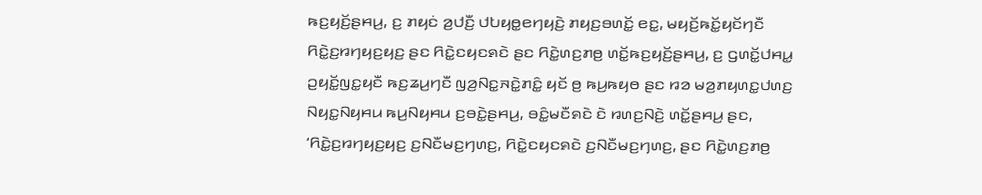ꤒꤢ꤬ꤟꤢꤩ꤬ꤔꤌꤣ꤬, ꤢ꤬ ꤊꤟꤢꤦ ꤤ꤬ꤓꤢꤪ꤬ ꤓꤝꤟꤥ꤭ꤕꤚꤟꤢꤧ꤬ ꤊꤟꤢ꤬ꤋꤛꤢꤩ꤭ ꤕꤢ꤭, ꤗꤟꤢꤩ꤬ꤒꤢꤩ꤭ꤟꤢꤩꤚꤢꤪ ꤖꤢꤧ꤭ꤢ꤬ꤙꤚꤟꤢ꤬ꤟꤢ꤬ ꤔꤢ ꤖꤢꤧ꤭ꤢꤟꤢꤎꤢꤧ ꤔꤢ ꤖꤢꤧ꤭ꤛꤢ꤬ꤊꤥ꤬ ꤛꤢꤩ꤭ꤒꤢ꤬ꤟꤢꤩ꤬ꤔꤌꤣ꤬, ꤢ꤬ ꤞꤛꤢꤩ꤭ꤓꤌꤣ꤭ ꤑꤟꤢꤩ꤭ꤜꤢ꤭ꤟꤢꤪ ꤒꤢ꤬ꤘꤣ꤬ꤚꤢꤪ ꤜꤤ꤬ꤡꤢ꤭ꤏꤢꤧ꤭ꤊꤢꤨ꤭ ꤟꤢꤩ ꤥ꤬ ꤒꤣ꤬ꤒꤟꤥ ꤔꤢ ꤙꤤ ꤗꤤ꤬ꤊꤟꤛꤢ꤭ꤓꤛꤢ꤬ ꤡꤟꤢ꤭ꤡꤟꤌꤣ ꤒꤣ꤬ꤡꤟꤌꤣ ꤢ꤬ꤋꤢꤧ꤭ꤔꤌꤣ꤬, ꤋꤢꤨ꤭ꤗꤢꤪꤎꤢꤧ ꤢꤧ ꤙꤛꤢ꤬ꤡꤢꤧ꤬ ꤛꤢꤩ꤭ꤔꤌꤣ꤬ ꤔꤢ, ‘ꤖꤢꤧ꤭ꤢ꤬ꤙꤚꤟꤢ꤬ꤟꤢ꤬ ꤢ꤬ꤡꤢꤪꤗꤢ꤬ꤚꤛꤢ꤬, ꤖꤢꤧ꤭ꤢꤟꤢꤎꤢꤧ ꤢ꤬ꤡꤢꤪꤗꤢ꤬ꤚꤛꤢ꤬, ꤔꤢ ꤖꤢꤧ꤭ꤛꤢ꤬ꤊꤥ꤬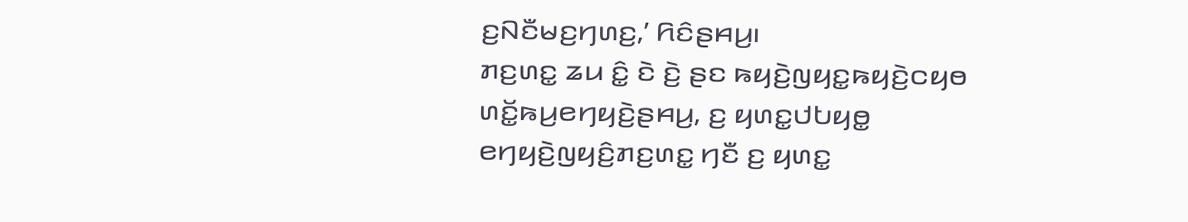ꤢ꤬ꤡꤢꤪꤗꤢ꤬ꤚꤛꤢ꤬,’ ꤖꤢꤨꤔꤌꤣ꤬꤯
ꤊꤢ꤬ꤛꤢ꤭ ꤘꤣ ꤢꤨ꤭ ꤢꤧ ꤢꤧ꤬ ꤔꤢ ꤒꤟꤢꤧ꤬ꤜꤟꤢ꤭ꤒꤟꤢꤧ꤬ꤍꤟꤥ ꤛꤢꤩ꤭ꤒꤣ꤬ꤕꤚꤟꤢꤧ꤬ꤔꤌꤣ꤬, ꤢ꤬ ꤟꤛꤢ꤭ꤓꤝꤟꤥ꤭ ꤕꤚꤟꤢꤧ꤬ꤜꤟꤢꤨ꤬ꤊꤢ꤬ꤛꤢ꤭ ꤚꤢꤪ ꤢ꤬ ꤟꤛꤢ꤭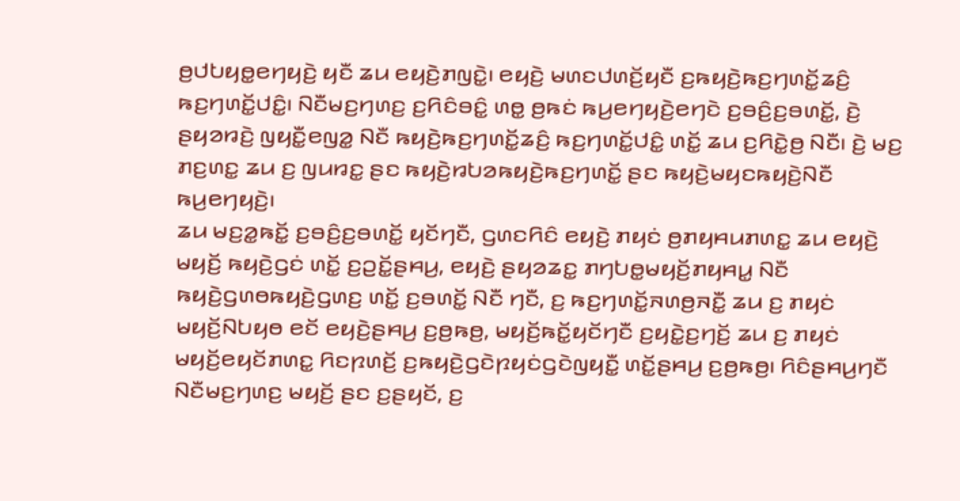ꤥ꤬ꤓꤝꤟꤥ꤭ꤕꤚꤟꤢꤧ꤬ ꤟꤢꤪ ꤘꤣ ꤕꤟꤢꤧ꤬ꤊꤜꤢꤧ꤭꤯ ꤕꤟꤢꤧ꤬ ꤗꤛꤢꤓꤛꤢꤩ꤬ꤟꤢꤪ ꤢ꤬ꤒꤟꤢꤧ꤬ꤒꤢ꤬ꤚꤛꤢꤩ꤭ꤘꤢꤨ꤬ ꤒꤢ꤬ꤚꤛꤢꤩ꤭ꤓꤢꤨ꤭꤯ ꤡꤢꤪꤗꤢ꤬ꤚꤛꤢ꤬ ꤢ꤬ꤖꤢꤨꤋꤢꤨ꤭ ꤛꤥ꤭ ꤥ꤬ꤒꤢꤦ ꤒꤣ꤬ꤕꤚꤟꤢꤧ꤬ꤕꤚꤢꤧ ꤢ꤬ꤋꤢꤨ꤬ꤢ꤬ꤋꤛꤢꤩ꤭, ꤢꤧ꤬ ꤔꤟꤤꤙꤢꤧ꤬ ꤜꤟꤢꤪ꤭ꤕꤜꤤ꤭ ꤡꤢꤪ ꤒꤟꤢꤧ꤬ꤒꤢ꤬ꤚꤛꤢꤩ꤭ꤘꤢꤨ꤬ ꤒꤢ꤬ꤚꤛꤢꤩ꤭ꤓꤢꤨ꤭ ꤛꤢꤩ꤭ ꤘꤣ ꤢ꤬ꤖꤢꤧ꤭ꤥ꤬ ꤡꤢꤪ꤯ ꤢꤧ꤬ ꤗꤢ꤬ ꤊꤢ꤬ꤛꤢ꤭ ꤘꤣ ꤢ꤬ ꤜꤣꤙꤢ꤭ ꤔꤢ ꤒꤟꤢꤧ꤬ꤙꤝꤤꤒꤟꤢꤧ꤬ꤒꤢ꤬ꤚꤛꤢꤩ꤭ ꤔꤢ ꤒꤟꤢꤧ꤬ꤗꤟꤢꤒꤟꤢꤧ꤬ꤡꤢꤪ ꤒꤣ꤬ꤕꤚꤟꤢꤧ꤬꤯
ꤘꤣ ꤗꤢ꤬ꤤ꤭ꤒꤢꤩ꤭ ꤢ꤬ꤋꤢꤨ꤬ꤢ꤬ꤋꤛꤢꤩ꤭ ꤟꤢꤩꤚꤢꤪ, ꤞꤛꤢꤖꤢꤨ ꤕꤟꤢꤧ꤬ ꤊꤟꤢꤦ ꤥ꤬ꤊꤟꤌꤣꤊꤛꤢ꤭ ꤘꤣ ꤕꤟꤢꤧ꤬ ꤗꤟꤢꤩ꤬ ꤒꤟꤢꤧ꤬ꤞꤢꤦ ꤛꤢꤩ꤭ ꤢ꤬ꤑꤢꤩ꤭ꤔꤌꤣ꤬, ꤕꤟꤢꤧ꤬ ꤔꤟꤤꤘꤢ꤭ ꤊꤚꤝꤥ꤭ꤗꤟꤢꤩ꤬ꤊꤟꤌꤣ꤭ ꤡꤢꤪ ꤒꤟꤢꤧ꤬ꤞꤛꤥꤒꤟꤢꤧ꤬ꤞꤛꤢ꤬ ꤛꤢꤩ꤭ ꤢ꤬ꤋꤛꤢꤩ꤭ ꤡꤢꤪ ꤚꤢꤪ, ꤢ꤬ ꤒꤢ꤬ꤚꤛꤢꤩ꤭ꤏꤛꤥ꤬ꤏꤢꤪ꤭ ꤘꤣ ꤢ꤬ ꤊꤟꤢꤦ ꤗꤟꤢꤩ꤬ꤡꤝꤟꤥ ꤕꤢꤩ ꤕꤟꤢꤧ꤬ꤔꤌꤣ꤬ ꤢ꤬ꤥ꤬ꤒꤥ꤬, ꤗꤟꤢꤩ꤬ꤒꤢꤩ꤭ꤟꤢꤩꤚꤢꤪ ꤢ꤬ꤟꤢꤧ꤭ꤢ꤬ꤚꤢꤩ꤬ ꤘꤣ ꤢ꤬ ꤊꤟꤢꤦ ꤗꤟꤢꤩ꤬ꤕꤟꤢꤩꤊꤛꤢ꤭ ꤖꤢꤐꤛꤢꤩ꤬ ꤢ꤬ꤒꤟꤢꤧ꤬ꤞꤢꤧꤐꤟꤢꤦꤞꤢꤧꤜꤟꤢꤪ꤭ ꤛꤢꤩ꤭ꤔꤌꤣ꤬ ꤢ꤬ꤥ꤬ꤒꤥ꤬꤯ ꤖꤢꤨꤔꤌꤣ꤬ꤚꤢꤪ ꤡꤢꤪꤗꤢ꤬ꤚꤛꤢ꤬ ꤗꤟꤢꤩ꤬ ꤔꤢ ꤢ꤬ꤔꤟꤢꤩ, ꤢ꤬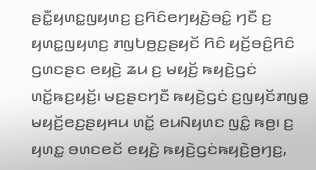ꤔꤢꤪ꤭ꤟꤛꤢ꤭ꤜꤟꤛꤢ꤬ ꤢ꤬ꤖꤢꤨꤕꤚꤟꤢꤧ꤬ꤋꤢꤨ꤭ ꤚꤢꤪ ꤢ꤬ ꤟꤛꤢ꤭ꤜꤟꤛꤢ꤬ ꤊꤜꤝꤥ꤬ꤢ꤬ꤔꤟꤢꤩ ꤖꤢꤨ ꤟꤢꤩ꤬ꤋꤢꤨ꤬ꤖꤢꤨ ꤞꤛꤢꤔꤢ ꤕꤟꤢꤧ꤬ ꤘꤣ ꤢ꤬ ꤗꤟꤢꤩ꤬ ꤒꤟꤢꤧ꤬ꤞꤢꤦ ꤛꤢꤩ꤭ꤒꤢ꤬ꤟꤢꤩ꤬꤯ ꤗꤢ꤬ꤔꤢꤚꤢꤪ ꤒꤟꤢꤧ꤬ꤞꤢꤦ ꤢ꤬ꤜꤟꤢꤩꤊꤜꤥ꤭ ꤗꤟꤢꤩ꤬ꤕꤢ꤬ꤔꤟꤌꤣ ꤛꤢꤩ꤭ ꤕꤣꤡꤟꤛꤢ ꤜꤢꤨ꤭ ꤒꤥ꤬꤯ ꤢ꤬ ꤟꤛꤢ꤭ ꤋꤛꤢꤕꤢꤩ ꤕꤟꤢꤧ꤬ ꤒꤟꤢꤧ꤬ꤞꤢꤦꤒꤟꤢꤧ꤬ꤥ꤬ꤚꤢ꤬,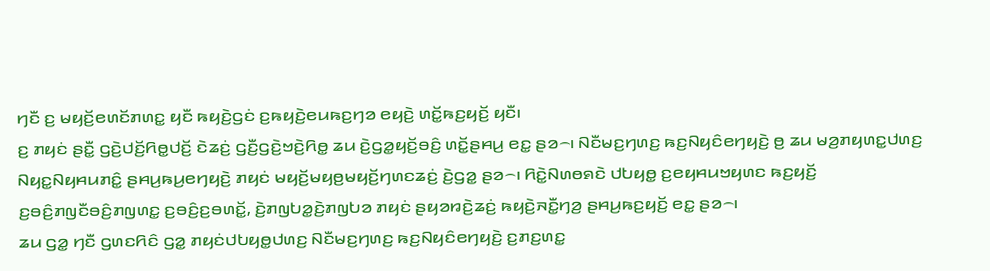ꤚꤢꤪ ꤢ꤬ ꤗꤟꤢꤩ꤬ꤕꤛꤢꤩꤊꤛꤢ꤭ ꤟꤢꤪ ꤒꤟꤢꤧ꤬ꤞꤢꤦ ꤢ꤬ꤒꤟꤢꤧ꤬ꤕꤣꤒꤢ꤬ꤚꤤ ꤕꤟꤢꤧ꤬ ꤛꤢꤩ꤭ꤒꤢ꤬ꤟꤢꤩ꤬ ꤟꤢꤪ꤯
ꤢ꤬ ꤊꤟꤢꤦ ꤔꤢꤪ꤭ ꤞꤢꤧ꤬ꤓꤢꤩ꤬ꤖꤥ꤭ꤓꤢꤩ꤬ ꤢꤧꤘꤢꤦ꤬ ꤞꤢꤪ꤬ꤞꤢꤧ꤬ꤠꤢꤧ꤬ꤖꤥ꤭ ꤘꤣ ꤢꤧ꤬ꤞꤤ꤭ꤟꤢꤩ꤬ꤋꤢꤨ꤬ ꤛꤢꤩ꤭ꤔꤌꤣ꤬ ꤕꤢ꤭ ꤔꤤ꤮꤯ ꤡꤢꤪꤗꤢ꤬ꤚꤛꤢ꤬ ꤒꤢ꤬ꤡꤟꤢꤨꤕꤚꤟꤢꤧ꤬ ꤥ꤬ ꤘꤣ ꤗꤤ꤬ꤊꤟꤛꤢ꤭ꤓꤛꤢ꤬ ꤡꤟꤢ꤭ꤡꤟꤌꤣꤊꤢꤨ꤭ ꤔꤌꤣ꤬ꤒꤣ꤬ꤕꤚꤟꤢꤧ꤬ ꤊꤟꤢꤦ ꤗꤟꤢꤩ꤬ꤗꤟꤥ꤬ꤗꤟꤢꤩ꤬ꤚꤛꤢꤘꤢꤦ꤬ ꤢꤧ꤬ꤞꤤ꤭ ꤔꤤ꤮꤯ ꤖꤢꤧ꤭ꤡꤛꤥꤎꤢꤧ ꤓꤝꤟꤥ꤭ ꤢ꤬ꤕꤟꤌꤣꤠꤟꤛꤢ ꤒꤢ꤬ꤟꤢꤩ꤬ ꤢ꤬ꤋꤢꤨ꤬ꤊꤜꤢꤪꤋꤢꤨ꤬ꤊꤜꤛꤢ꤭ ꤢ꤬ꤋꤢꤨ꤬ꤢ꤬ꤋꤛꤢꤩ꤭, ꤢꤧ꤬ꤊꤜꤝꤤ꤭ꤢꤧ꤬ꤊꤜꤝꤤ ꤊꤟꤢꤦ ꤔꤟꤤꤙꤢꤧ꤬ꤘꤢꤦ꤬ ꤒꤟꤢꤧ꤬ꤏꤢꤪ꤭ꤚꤤ꤬ ꤔꤌꤣ꤬ꤒꤢ꤬ꤟꤢꤩ꤬ ꤕꤢ꤭ ꤔꤤ꤮꤯
ꤘꤣ ꤞꤤ꤭ ꤚꤢꤪ ꤞꤛꤢꤖꤢꤨ ꤞꤤ꤭ ꤊꤟꤢꤦꤓꤝꤟꤥ꤭ꤓꤛꤢ꤬ ꤡꤢꤪꤗꤢ꤬ꤚꤛꤢ꤬ ꤒꤢ꤬ꤡꤟꤢꤨꤕꤚꤟꤢꤧ꤬ ꤢ꤬ꤊꤢ꤬ꤛꤢ꤭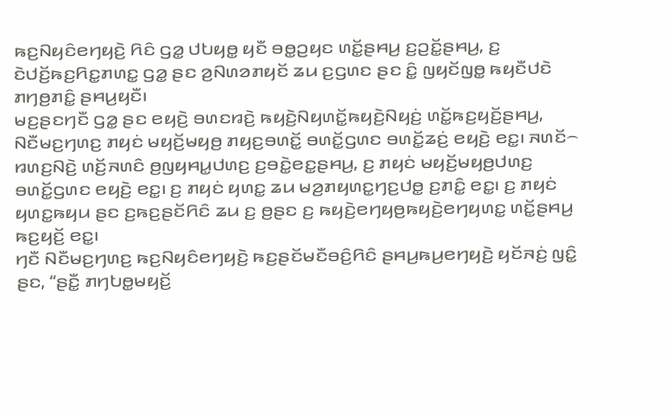ꤒꤢ꤬ꤡꤟꤢꤨꤕꤚꤟꤢꤧ꤬ ꤖꤢꤨ ꤞꤤ꤭ ꤓꤝꤟꤥ꤭ ꤟꤢꤪ ꤋꤥ꤭ꤑꤟꤢ ꤛꤢꤩ꤭ꤔꤌꤣ꤬ ꤢ꤬ꤑꤢꤩ꤭ꤔꤌꤣ꤬, ꤢ꤬ ꤢꤧꤓꤢꤩ꤬ꤒꤢ꤬ꤖꤢ꤭ꤊꤛꤢ꤭ ꤞꤤ꤭ ꤔꤢ ꤤ꤬ꤡꤛꤤꤊꤟꤢꤩ ꤘꤣ ꤢ꤬ꤞꤛꤢ ꤔꤢ ꤢꤨ꤭ ꤜꤟꤢꤩꤜꤥ꤭ ꤒꤟꤢꤪꤓꤢꤧ ꤊꤚꤥ꤬ꤊꤢꤨ꤭ ꤔꤌꤣ꤬ꤟꤢꤪ꤯
ꤗꤢ꤬ꤔꤢꤚꤢꤪ ꤞꤤ꤭ ꤔꤢ ꤕꤟꤢꤧ꤬ ꤋꤛꤢꤙꤢꤧ꤬ ꤒꤟꤢꤧ꤬ꤡꤟꤛꤢꤩ꤭ꤒꤟꤢꤧ꤬ꤡꤟꤢꤦ꤬ ꤛꤢꤩ꤭ꤒꤢ꤬ꤟꤢꤩ꤬ꤔꤌꤣ꤬, ꤡꤢꤪꤗꤢ꤬ꤚꤛꤢ꤬ ꤊꤟꤢꤦ ꤗꤟꤢꤩ꤬ꤗꤟꤥ꤬ ꤊꤟꤢ꤬ꤋꤛꤢꤩ꤭ ꤋꤛꤢꤩ꤭ꤞꤛꤢ ꤋꤛꤢꤩ꤭ꤘꤢꤦ꤬ ꤕꤟꤢꤧ꤬ ꤕꤢ꤭꤯ ꤏꤛꤢꤩ꤮ ꤙꤛꤢ꤬ꤡꤢꤧ꤬ ꤛꤢꤩ꤬ꤏꤛꤢꤨ ꤥ꤬ꤜꤟꤌꤣ꤭ꤓꤛꤢ꤬ ꤢ꤬ꤋꤢꤧ꤭ꤕꤢ꤭ꤔꤌꤣ꤬, ꤢ꤬ ꤊꤟꤢꤦ ꤗꤟꤢꤩ꤬ꤗꤟꤥ꤬ꤓꤛꤢ꤬ ꤋꤛꤢꤩ꤭ꤞꤛꤢ ꤕꤟꤢꤧ꤬ ꤕꤢ꤭꤯ ꤢ꤬ ꤊꤟꤢꤦ ꤟꤛꤢ꤭ ꤘꤣ ꤗꤤ꤬ꤊꤟꤛꤢ꤭ꤚꤢ꤬ꤓꤥ꤭ ꤢ꤬ꤊꤢꤨ꤭ ꤕꤢ꤭꤯ ꤢ꤬ ꤊꤟꤢꤦ ꤟꤛꤢ꤭ꤒꤟꤣ ꤔꤢ ꤢ꤬ꤒꤢ꤬ꤔꤢꤩꤖꤢꤨ ꤘꤣ ꤢ꤬ ꤥ꤬ꤔꤢ ꤢ꤬ ꤒꤟꤢꤧ꤬ꤕꤚꤟꤥ꤬ꤒꤟꤢꤧ꤬ꤕꤚꤟꤛꤢ꤭ ꤛꤢꤩ꤭ꤔꤌꤣ꤬ ꤒꤢ꤬ꤟꤢꤩ꤬ ꤕꤢ꤭꤯
ꤚꤢꤪ ꤡꤢꤪꤗꤢ꤬ꤚꤛꤢ꤬ ꤒꤢ꤬ꤡꤟꤢꤨꤕꤚꤟꤢꤧ꤬ ꤒꤢ꤬ꤔꤢꤩꤗꤢꤪꤋꤢꤨ꤬ꤖꤢꤨ ꤔꤌꤣ꤬ꤒꤣ꤬ꤕꤚꤟꤢꤧ꤬ ꤟꤢꤩꤏꤢꤦ꤬ ꤜꤢꤨ꤭ ꤔꤢ, “ꤔꤢꤪ꤭ ꤊꤚꤝꤥ꤭ꤗꤟꤢꤩ꤬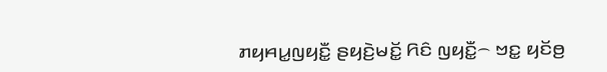ꤊꤟꤌꤣ꤭ꤜꤟꤢꤪ꤭ ꤔꤟꤢꤧ꤬ꤗꤢꤩ꤭ ꤖꤢꤨ ꤜꤟꤢꤪ꤭꤮ ꤠꤢ꤭ ꤟꤢꤩꤥ꤬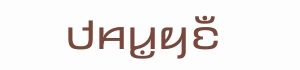ꤓꤌꤣ꤭ꤟꤢꤪ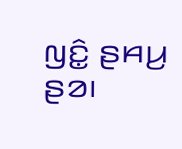ꤜꤢꤨ꤭ ꤔꤌꤣ꤬ ꤔꤤ꤯